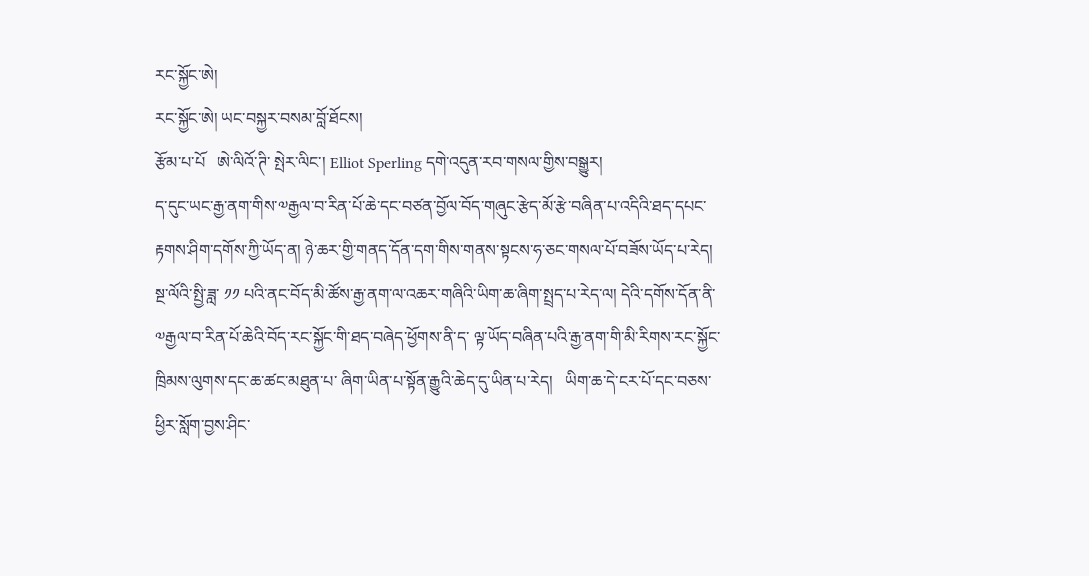རང་སྐྱོང་ཨེ།
རང་སྐྱོང་ཨེ། ཡང་བསྐྱར་བསམ་བློ་ཐོངས།
རྩོམ་པ་པོ   ཨེ་ལིའོ་ཊི་ སྤེར་ལིང་། Elliot Sperling དགེ་འདུན་རབ་གསལ་གྱིས་བསྒྱུར།
ད་དུང་ཡང་རྒྱ་ནག་གིས་༧རྒྱལ་བ་རིན་པོ་ཆེ་དང་བཙན་བྱོལ་བོད་གཞུང་རྩེད་མོ་རྩེ་བཞིན་པ་འདིའི་ཐད་དཔང་
རྟགས་ཤིག་དགོས་ཀྱི་ཡོད་ན། ཉེ་ཆར་གྱི་གནད་དོན་དག་གིས་གནས་སྟངས་ཧ་ཅང་གསལ་པོ་བཟོས་ཡོད་པ་རེད།
སྔ་ལོའི་སྤྱི་ཟླ་ ༡༡ པའི་ནང་བོད་མི་ཚོས་རྒྱ་ནག་ལ་འཆར་གཞིའི་ཡིག་ཆ་ཞིག་སྤྲད་པ་རེད་ལ། དེའི་དགོས་དོན་ནི་
༧རྒྱལ་བ་རིན་པོ་ཆེའི་བོད་རང་སྐྱོང་གི་ཐད་བཞེད་ཕྱོགས་ནི་ད་ ལྟ་ཡོད་བཞིན་པའི་རྒྱ་ནག་གི་མི་རིགས་རང་སྐྱོང་
ཁྲིམས་ལུགས་དང་ཆ་ཚང་མཐུན་པ་ ཞིག་ཡིན་པ་སྟོན་རྒྱུའི་ཆེད་དུ་ཡིན་པ་རེད།   ཡིག་ཆ་དེ་ངར་པོ་དང་བཅས་
ཕྱིར་སློག་བྱས་ཤིང་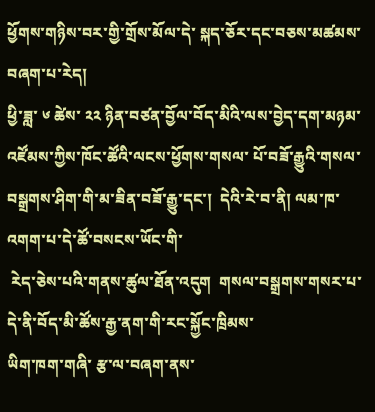ཕྱོགས་གཉིས་བར་གྱི་གྲོས་མོལ་དེ་ སྐད་ཅོར་དང་བཅས་མཚམས་བཞག་པ་རེད།
ཕྱི་ཟླ་ ༦ ཚེས་ ༢༢ ཉིན་བཙན་བྱོལ་བོད་མིའི་ལས་བྱེད་དག་མཉམ་འཛོམས་ཀྱིས་ཁོང་ཚོའི་ལངས་ཕྱོགས་གསལ་ པོ་བཟོ་རྒྱུའི་གསལ་བསྒྲགས་ཤིག་གི་མ་ཟིན་བཟོ་རྒྱུ་དང་།  དེའི་རེ་བ་ནི། ལམ་ཁ་འགག་པ་དེ་ཚོ་བསངས་ཡོང་གི་
 རེད་ཅེས་པའི་གནས་ཚུལ་ཐོན་འདུག  གསལ་བསྒྲགས་གསར་པ་དེ་ནི་བོད་མི་ཚོས་རྒྱ་ནག་གི་རང་སྐྱོང་ཁྲིམས་
ཡིག་ཁག་གཞི་ རྩ་ལ་བཞག་ནས་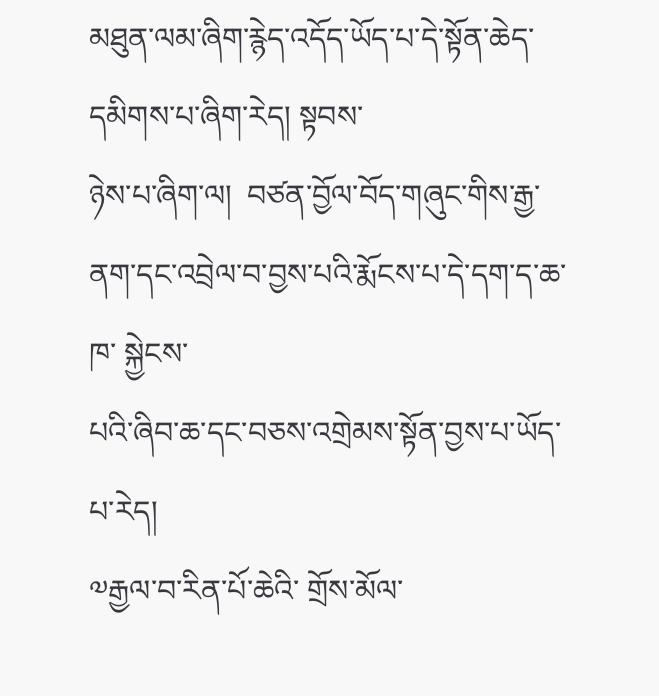མཐུན་ལམ་ཞིག་རྙེད་འདོད་ཡོད་པ་དེ་སྟོན་ཆེད་དམིགས་པ་ཞིག་རེད། སྟབས་
ཉེས་པ་ཞིག་ལ།  བཙན་བྱོལ་བོད་གཞུང་གིས་རྒྱ་ནག་དང་འབྲེལ་བ་བྱས་པའི་རྨོངས་པ་དེ་དག་ད་ཆ་ཁ་ སྐྱེངས་
པའི་ཞིབ་ཆ་དང་བཅས་འགྲེམས་སྟོན་བྱས་པ་ཡོད་པ་རེད།
༧རྒྱལ་བ་རིན་པོ་ཆེའི་ གྲོས་མོལ་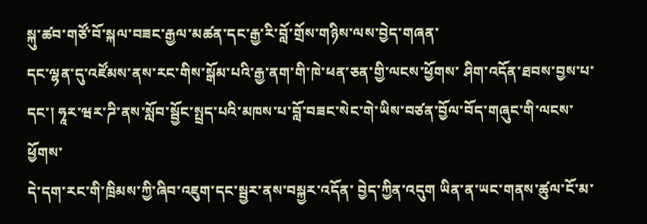སྐུ་ཚབ་གཙོ་བོ་སྐལ་བཟང་རྒྱལ་མཚན་དང་རྒྱ་རི་བློ་གྲོས་གཉིས་ལས་བྱེད་གཞན་
དང་ལྷན་དུ་འཛོམས་ནས་རང་གིས་སྒོམ་པའི་རྒྱ་ནག་གི་ཁེ་ཕན་ཅན་གྱི་ལངས་ཕྱོགས་ ཤིག་འདོན་ཐབས་བྱས་པ་
དང་། ཧཱར་ཝར་ཌི་ནས་སློབ་སྦྱོང་སྤྲད་པའི་མཁས་པ་བློ་བཟང་སེང་གེ་ཡིས་བཙན་བྱོལ་བོད་གཞུང་གི་ལངས་ཕྱོགས་
དེ་དག་རང་གི་ཁྲིམས་ཀྱི་ཞིབ་འཇུག་དང་སྦྱར་ནས་བསྐྱར་འདོན་ བྱེད་ཀྱིན་འདུག ཡིན་ན་ཡང་གནས་ཚུལ་ངོ་མ་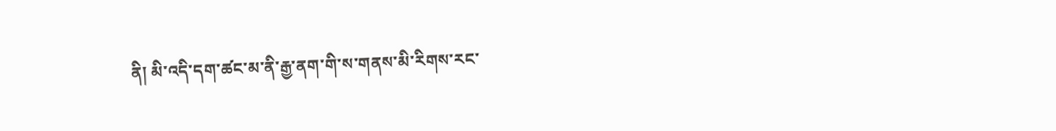ནི། མི་འདི་དག་ཚང་མ་ནི་རྒྱ་ནག་གི་ས་གནས་མི་རིགས་རང་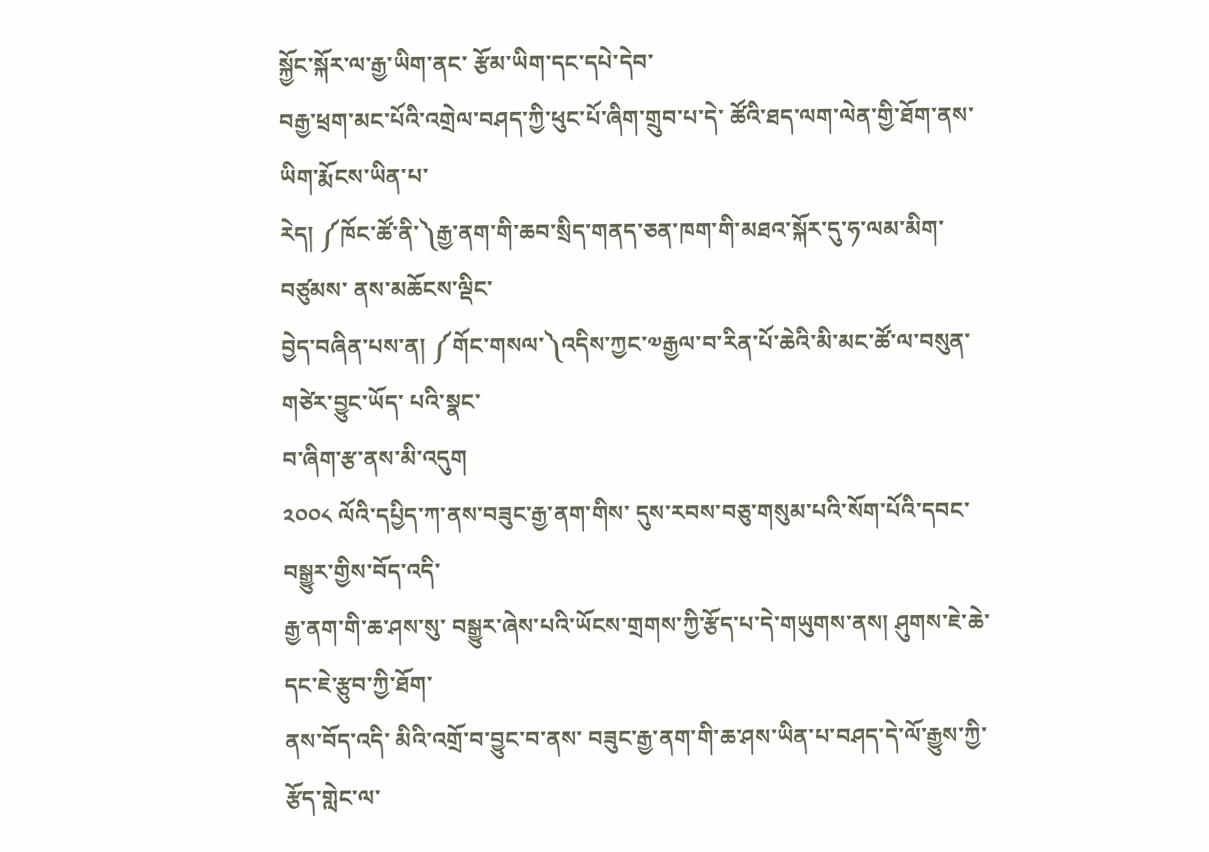སྐྱོང་སྐོར་ལ་རྒྱ་ཡིག་ནང་ རྩོམ་ཡིག་དང་དཔེ་དེབ་
བརྒྱ་ཕྲག་མང་པོའི་འགྲེལ་བཤད་ཀྱི་ཕུང་པོ་ཞིག་གྲུབ་པ་དེ་ ཚོའི་ཐད་ལག་ལེན་གྱི་ཐོག་ནས་ཡིག་རྨོངས་ཡིན་པ་
རེད། ༼ཁོང་ཚོ་ནི་༽རྒྱ་ནག་གི་ཆབ་སྲིད་གནད་ཅན་ཁག་གི་མཐའ་སྐོར་དུ་ཧ་ལམ་མིག་བཙུམས་ ནས་མཆོངས་ལྡིང་
བྱེད་བཞིན་པས་ན། ༼གོང་གསལ་༽འདིས་ཀྱང་༧རྒྱལ་བ་རིན་པོ་ཆེའི་མི་མང་ཚོ་ལ་བསུན་གཙེར་བྱུང་ཡོད་ པའི་སྣང་
བ་ཞིག་རྩ་ནས་མི་འདུག
༢༠༠༨ ལོའི་དཔྱིད་ཀ་ནས་བཟུང་རྒྱ་ནག་གིས་ དུས་རབས་བཅུ་གསུམ་པའི་སོག་པོའི་དབང་བསྒྱུར་གྱིས་བོད་འདི་
རྒྱ་ནག་གི་ཆ་ཤས་སུ་ བསྒྱུར་ཞེས་པའི་ཡོངས་གྲགས་ཀྱི་རྩོད་པ་དེ་གཡུགས་ནས། ཤུགས་ཇེ་ཆེ་དང་ཇེ་རྩུབ་ཀྱི་ཐོག་
ནས་བོད་འདི་ མིའི་འགྲོ་བ་བྱུང་བ་ནས་ བཟུང་རྒྱ་ནག་གི་ཆ་ཤས་ཡིན་པ་བཤད་དེ་ལོ་རྒྱུས་ཀྱི་རྩོད་གླེང་ལ་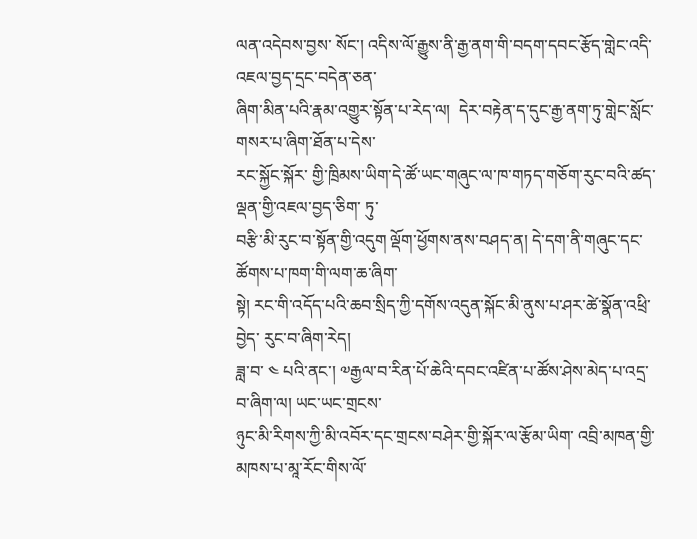ལན་འདེབས་བྱས་ སོང་། འདིས་ལོ་རྒྱུས་ནི་རྒྱ་ནག་གི་བདག་དབང་རྩོད་གླེང་འདི་འཇལ་བྱད་དྲང་བདེན་ཅན་
ཞིག་མིན་པའི་རྣམ་འགྱུར་སྟོན་པ་རེད་ལ།  དེར་བརྟེན་ད་དུང་རྒྱ་ནག་ཏུ་གླེང་སློང་གསར་པ་ཞིག་ཐོན་པ་དེས་
རང་སྐྱོང་སྐོར་ གྱི་ཁྲིམས་ཡིག་དེ་ཚོ་ཡང་གཞུང་ལ་ཁ་གཏད་གཅོག་རུང་བའི་ཚད་ལྡན་གྱི་འཇལ་བྱད་ཅིག་ ཏུ་
བརྩི་མི་རུང་བ་སྟོན་གྱི་འདུག ལྡོག་ཕྱོགས་ནས་བཤད་ན། དེ་དག་ནི་གཞུང་དང་ཚོགས་པ་ཁག་གི་ལག་ཆ་ཞིག་
སྟེ། རང་གི་འདོད་པའི་ཆབ་སྲིད་ཀྱི་དགོས་འདུན་སྐོང་མི་ནུས་པ་ཤར་ཚེ་སྣོན་འཕྲི་བྱེད་ རུང་བ་ཞིག་རེད།
ཟླ་བ་ ༤ པའི་ནང་། ༧རྒྱལ་བ་རིན་པོ་ཆེའི་དབང་འཛིན་པ་ཚོས་ཤེས་མེད་པ་འདྲ་བ་ཞིག་ལ། ཡང་ཡང་གྲངས་
ཉུང་མི་རིགས་ཀྱི་མི་འབོར་དང་གྲངས་བཤེར་གྱི་སྐོར་ལ་རྩོམ་ཡིག་ འབྲི་མཁན་གྱི་མཁས་པ་མཱ་རོང་གིས་ལོ་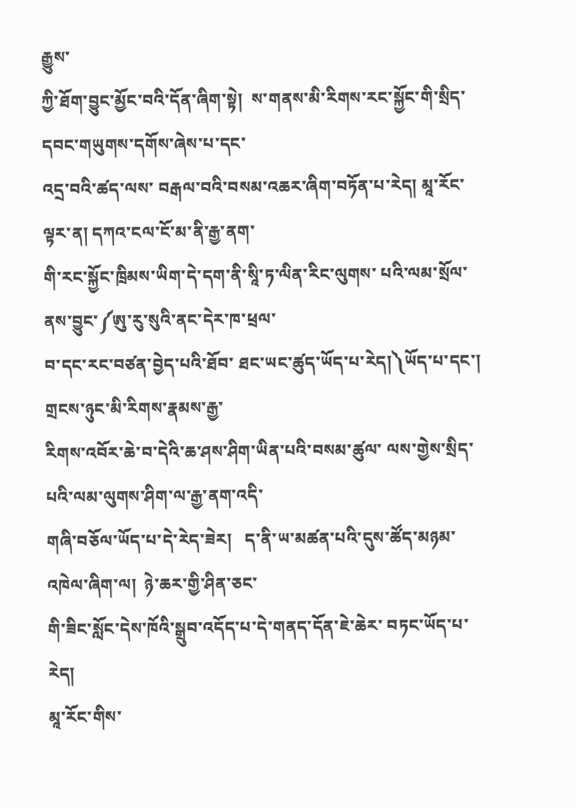རྒྱུས་
ཀྱི་ཐོག་བྱུང་མྱོང་བའི་དོན་ཞིག་སྟེ།  ས་གནས་མི་རིགས་རང་སྐྱོང་གི་སྲིད་དབང་གཡུགས་དགོས་ཞེས་པ་དང་
འདྲ་བའི་ཚད་ལས་ བརྒལ་བའི་བསམ་འཆར་ཞིག་བཏོན་པ་རེད། མཱ་རོང་ལྟར་ན། དཀའ་ངལ་ངོ་མ་ནི་རྒྱ་ནག་
གི་རང་སྐྱོང་ཁྲིམས་ཡིག་དེ་དག་ནི་སཱི་ཏ་ལིན་རིང་ལུགས་ པའི་ལམ་སྲོལ་ནས་བྱུང་༼ཨུ་རུ་སུའི་ནང་དེར་ཁ་ཕྲལ་
བ་དང་རང་བཙན་བྱེད་པའི་ཐོབ་ ཐང་ཡང་ཚུད་ཡོད་པ་རེད།༽ཡོད་པ་དང་།     གྲངས་ཉུང་མི་རིགས་རྣམས་རྒྱ་
རིགས་འབོར་ཆེ་བ་དེའི་ཆ་ཤས་ཤིག་ཡིན་པའི་བསམ་ཚུལ་ ལས་གྱེས་སྲིད་པའི་ལམ་ལུགས་ཤིག་ལ་རྒྱ་ནག་འདི་
གཞི་བཅོལ་ཡོད་པ་དེ་རེད་ཟེར།   ད་ནི་ཡ་མཚན་པའི་དུས་ཚོད་མཉམ་འཁེལ་ཞིག་ལ།  ཉེ་ཆར་གྱི་ཤིན་ཅང་
གི་ཟིང་སློང་དེས་ཁོའི་སྒྲུབ་འདོད་པ་དེ་གནད་དོན་ཇེ་ཆེར་ བཏང་ཡོད་པ་རེད།
མཱ་རོང་གིས་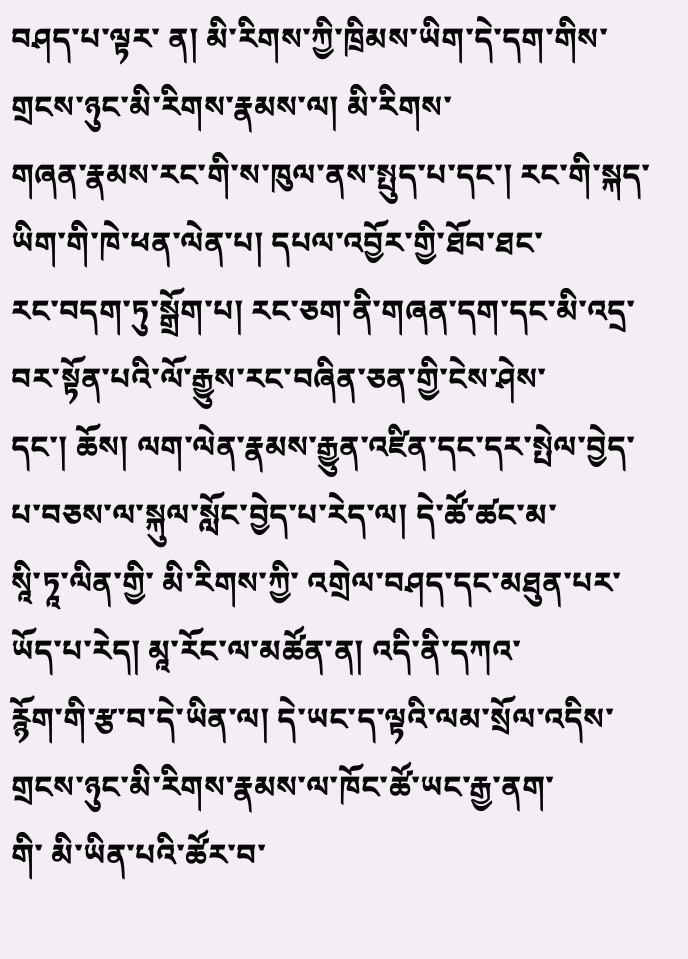བཤད་པ་ལྟར་ ན། མི་རིགས་ཀྱི་ཁྲིམས་ཡིག་དེ་དག་གིས་གྲངས་ཉུང་མི་རིགས་རྣམས་ལ། མི་རིགས་
གཞན་རྣམས་རང་གི་ས་ཁུལ་ནས་སྤུད་པ་དང་། རང་གི་སྐད་ཡིག་གི་ཁེ་ཕན་ལེན་པ། དཔལ་འབྱོར་གྱི་ཐོབ་ཐང་
རང་བདག་ཏུ་སྒྲོག་པ། རང་ཅག་ནི་གཞན་དག་དང་མི་འདྲ་བར་སྟོན་པའི་ལོ་རྒྱུས་རང་བཞིན་ཅན་གྱི་ངེས་ཤེས་
དང་། ཆོས། ལག་ལེན་རྣམས་རྒྱུན་འཛིན་དང་དར་སྤེལ་བྱེད་པ་བཅས་ལ་སྐུལ་སློང་བྱེད་པ་རེད་ལ། དེ་ཚོ་ཚང་མ་
སཱི་ཏཱ་ལིན་གྱི་ མི་རིགས་ཀྱི་ འགྲེལ་བཤད་དང་མཐུན་པར་ཡོད་པ་རེད། མཱ་རོང་ལ་མཚོན་ན། འདི་ནི་དཀའ་
རྙོག་གི་རྩ་བ་དེ་ཡིན་ལ། དེ་ཡང་ད་ལྟའི་ལམ་སྲོལ་འདིས་གྲངས་ཉུང་མི་རིགས་རྣམས་ལ་ཁོང་ཚོ་ཡང་རྒྱ་ནག་
གི་ མི་ཡིན་པའི་ཚོར་བ་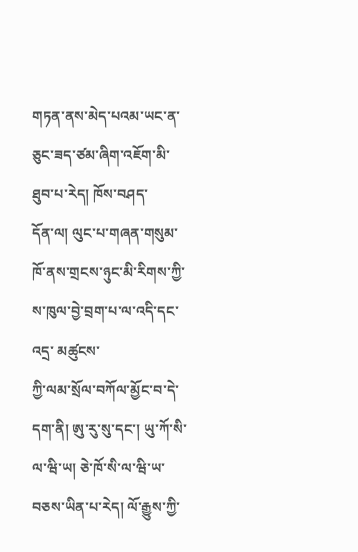གཏན་ནས་མེད་པའམ་ཡང་ན་ཅུང་ཟད་ཙམ་ཞིག་འཇོག་མི་ཐུབ་པ་རེད། ཁོས་བཤད་
དོན་ལ། ལུང་པ་གཞན་གསུམ་ཁོ་ནས་གྲངས་ཉུང་མི་རིགས་ཀྱི་ས་ཁུལ་བྱེ་བྲག་པ་ལ་འདི་དང་འདྲ་ མཚུངས་
ཀྱི་ལམ་སྲོལ་བཀོལ་མྱོང་བ་དེ་དག་ནི། ཨུ་རུ་སུ་དང་། ཡུ་ཀོ་སི་ལ་ཝི་ཡ། ཅེ་ཁོ་སི་ལ་ཝི་ཡ་བཅས་ཡིན་པ་རེད། ལོ་རྒྱུས་ཀྱི་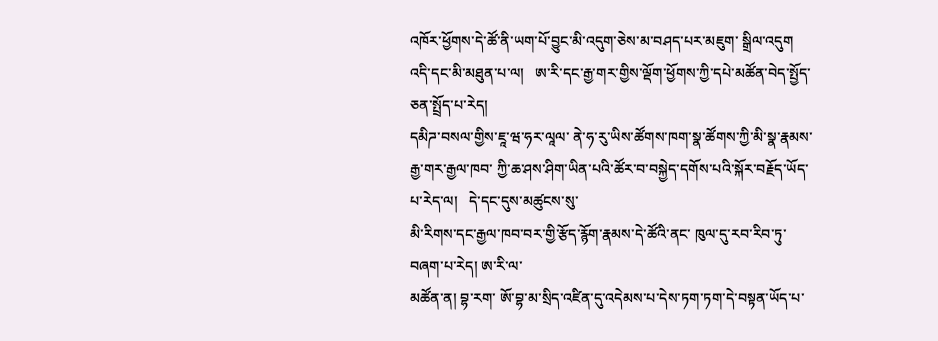འཁོར་ཕྱོགས་དེ་ཚོ་ནི་ཡག་པོ་བྱུང་མི་འདུག་ཅེས་མ་བཤད་པར་མཇུག་ སྒྲིལ་འདུག
འདི་དང་མི་མཐུན་པ་ལ།   ཨ་རི་དང་རྒྱ་གར་གྱིས་ལྡོག་ཕྱོགས་ཀྱི་དཔེ་མཚོན་བེད་སྤྱོད་ཅན་སྤྲོད་པ་རེད།
དམིཌ་བསལ་གྱིས་ཇཱ་ཝ་ཧར་ལཱལ་ ནེ་ཧ་རུ་ཡིས་ཚོགས་ཁག་སྣ་ཚོགས་ཀྱི་མི་སྣ་རྣམས་ རྒྱ་གར་རྒྱལ་ཁབ་ ཀྱི་ཆ་ཤས་ཤིག་ཡིན་པའི་ཚོར་བ་བསྐྱེད་དགོས་པའི་སྐོར་བརྗོད་ཡོད་པ་རེད་ལ།   དེ་དང་དུས་མཚུངས་སུ་
མི་རིགས་དང་རྒྱལ་ཁབ་བར་གྱི་རྩོད་རྙོག་རྣམས་དེ་ཚོའི་ནང་ ཁུལ་དུ་རབ་རིབ་ཏུ་བཞག་པ་རེད། ཨ་རི་ལ་
མཚོན་ན། བྷ་རག་ ཨོ་བྷ་མ་སྲིད་འཛིན་དུ་འདེམས་པ་དེས་ཏག་ཏག་དེ་བསྟན་ཡོད་པ་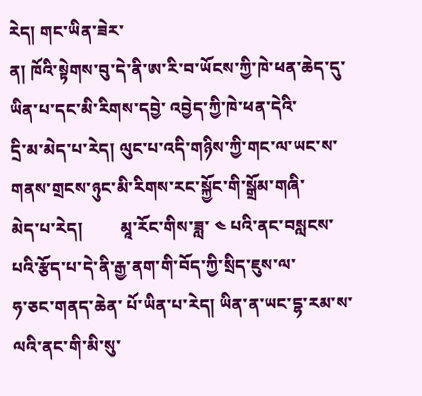རེད། གང་ཡིན་ཟེར་
ན། ཁོའི་སྟེགས་བུ་དེ་ནི་ཨ་རི་བ་ཡོངས་ཀྱི་ཁེ་ཕན་ཆེད་དུ་ཡིན་པ་དང་མི་རིགས་དབྱེ་ འབྱེད་ཀྱི་ཁེ་ཕན་དེའི་
དྲི་མ་མེད་པ་རེད། ལུང་པ་འདི་གཉིས་ཀྱི་གང་ལ་ཡང་ས་གནས་གྲངས་ཉུང་མི་རིགས་རང་སྐྱོང་གི་སྒྲོམ་གཞི་
མེད་པ་རེད།         མཱ་རོང་གིས་ཟླ་ ༤ པའི་ནང་བསླངས་པའི་རྩོད་པ་དེ་ནི་རྒྱ་ནག་གི་བོད་ཀྱི་སྲིད་ཇུས་ལ་
ཧ་ཅང་གནད་ཆེན་ པོ་ཡིན་པ་རེད། ཡིན་ན་ཡང་དྷ་རམ་ས་ལའི་ནང་གི་མི་སུ་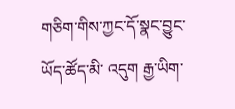གཅིག་གིས་ཀྱང་དོ་སྣང་བྱུང་
ཡོད་ཚོད་མི་ འདུག རྒྱ་ཡིག་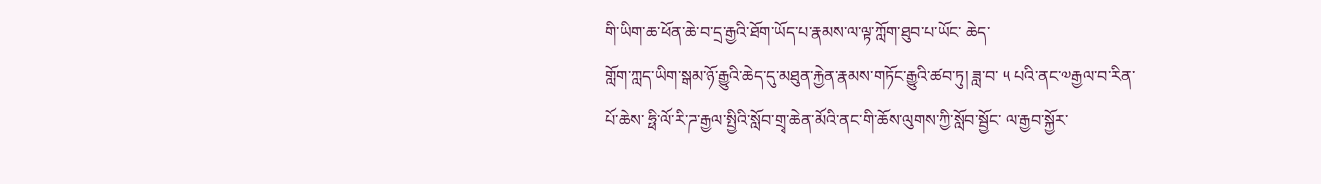གི་ཡིག་ཆ་ཕོན་ཆེ་བ་དྲ་རྒྱའི་ཐོག་ཡོད་པ་རྣམས་ལ་ལྟ་ཀློག་ཐུབ་པ་ཡོང་ ཆེད་
གློག་ཀླད་ཡིག་སྒམ་ཉོ་རྒྱུའི་ཆེད་དུ་མཐུན་རྐྱེན་རྣམས་གཏོང་རྒྱུའི་ཚབ་ཏུ། ཟླ་བ་ ༥ པའི་ནང་༧རྒྱལ་བ་རིན་
པོ་ཆེས་ ཧྥི་ལོ་ཪི་ཌ་རྒྱལ་སྤྱིའི་སློབ་གྲྭ་ཆེན་མོའི་ནང་གི་ཆོས་ལུགས་ཀྱི་སློབ་སྦྱོང་ ལ་རྒྱབ་སྐྱོར་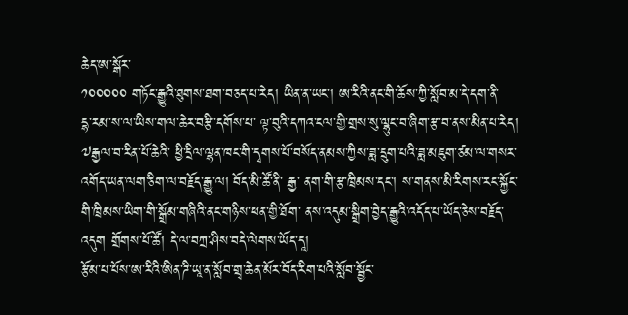ཆེད་ཨ་སྒོར་
༡༠༠༠༠༠ གཏོང་རྒྱུའི་ཐུགས་ཐག་བཅད་པ་རེད། ཡིན་ན་ཡང་། ཨ་རིའི་ནང་གི་ཆོས་ཀྱི་སློབ་མ་དེ་དག་ནི་
དྷ་རམ་ས་ལ་ཡིས་གལ་ཆེར་བརྩི་དགོས་པ་ ལྟ་བུའི་དཀའ་ངལ་གྱི་གྲས་སུ་ལྷུང་བ་ཞིག་རྩ་བ་ནས་མིན་པ་རེད།
༧རྒྱལ་བ་རིན་པོ་ཆེའི་ ཕྱི་དྲིལ་ལྷན་ཁང་གི་དྭགས་པོ་བསོད་ནམས་ཀྱིས་ཟླ་དྲུག་པའི་ཟླ་མཇུག་ཙམ་ལ་གསར་
འགོད་ཡན་ལག་ཅིག་ལ་བརྗོད་རྒྱུ་ལ། བོད་མི་ཚོ་ནི་ རྒྱ་ ནག་གི་རྩ་ཁྲིམས་དང་། ས་གནས་མི་རིགས་རང་སྐྱོང་
གི་ཁྲིམས་ཡིག་གི་སྒྲོམ་གཞིའི་ནང་གཉིས་ཕན་གྱི་ཐོག་ ནས་འདུམ་སྒྲིག་བྱེད་རྒྱུའི་འདོད་པ་ཡོད་ཅེས་བརྗོད་
འདུག གྲོགས་པོ་ཚོ། དེ་ལ་བཀྲ་ཤིས་བདེ་ལེགས་ཡོད་དཱ།
རྩོམ་པ་པོས་ཨ་རིའི་ཨིན་ཌི་ཡཱ་ན་སློབ་གྲྭ་ཆེན་མོར་བོད་རིག་པའི་སློབ་སྦྱོང་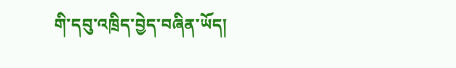གི་དབུ་འཁྲིད་བྱེད་བཞིན་ཡོད།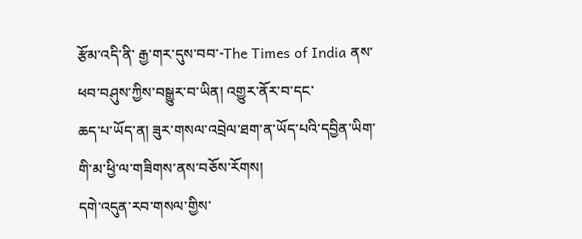རྩོམ་འདི་ནི་ རྒྱ་གར་དུས་བབ་-The Times of India ནས་ཕབ་བཤུས་ཀྱིས་བསྒྱུར་བ་ཡིན། འགྱུར་ནོར་བ་དང་
ཆད་པ་ཡོད་ན། ཟུར་གསལ་འབྲེལ་ཐག་ན་ཡོད་པའི་དབྱིན་ཡིག་གི་མ་ཕྱི་ལ་གཟིགས་ནས་བཅོས་རོགས།
དགེ་འདུན་རབ་གསལ་གྱིས་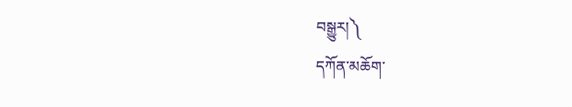བསྒྱུར།༽
དཀོན་མཆོག་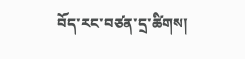བོད་རང་བཙན་དྲ་ཚིགས།